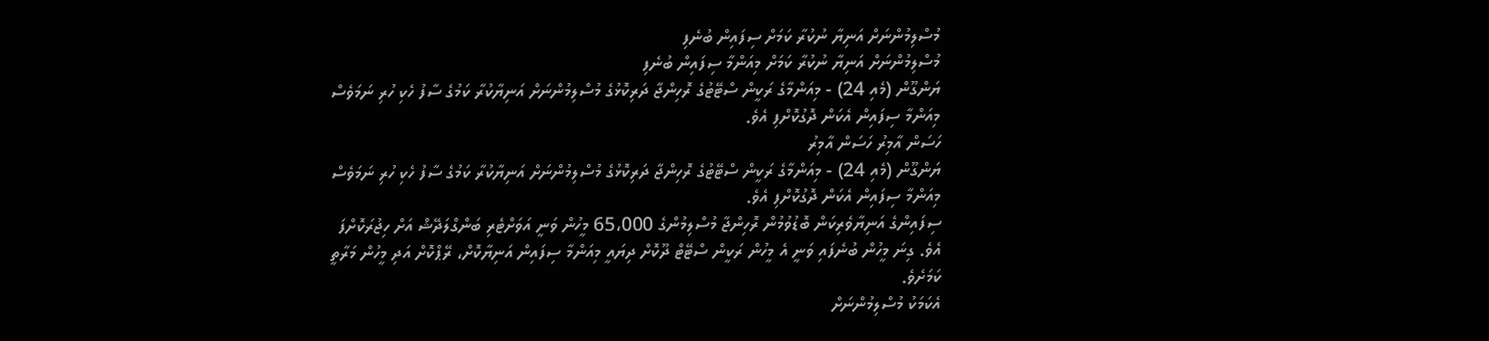މުސްލިމުންނަށް އަނިޔާ ނުކުރާ ކަމަށް ސިފައިން ބުނެފި
މުސްލިމުންނަށް އަނިޔާ ނުކުރާ ކަމަށް މިއަންމާ ސިފައިން ބުނެފި
ޔަންގޫން (މެއި 24) - މިއަންމާގެ ރަކީން ސްޓޭޓުގެ ރޮހިންޖާ ދަރިކޮޅުގެ މުސްލިމުންނަށް އަނިޔާކުރާ ކަމުގެ ސާފު ހެކި ހުރި ނަމަވެސް މިއަންމާ ސިފައިން އެކަން ދޮގުކޮށްފި އެވެ.
ހަސަން އާމިރު ހަސަން އާމިރު
ޔަންގޫން (މެއި 24) - މިއަންމާގެ ރަކީން ސްޓޭޓުގެ ރޮހިންޖާ ދަރިކޮޅުގެ މުސްލިމުންނަށް އަނިޔާކުރާ ކަމުގެ ސާފު ހެކި ހުރި ނަމަވެސް މިއަންމާ ސިފައިން އެކަން ދޮގުކޮށްފި އެވެ.
ސިފައިންގެ އަނިޔާވެރިކަން ބޮޑުވުމުން ރޮހިންޖާ މުސްލިމުންގެ 65،000 މީހުން ވަނީ އަވަށްޓެރި ބަންގްލަދޭޝް އަށް ހިޖުރަކޮށްފަ އެވެ. ގިނަ މީހުން ބުނެފައި ވަނީ އެ މީހުން ރަކީން ސްޓޭޓް ދޫކޮށް ދިޔައީ މިއަންމާ ސިފައިން އަނިޔާކޮށް، ރޭޕްކޮށް އަދި މީހުން މަރާތީ ކަމަށެވެ.
އެކަމަކު މުސްލިމުންނަށް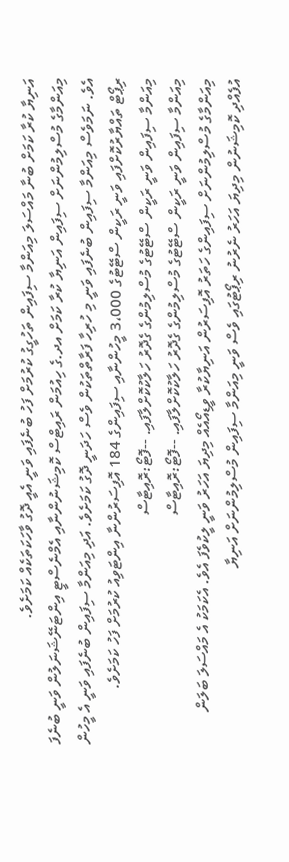އަނިޔާ ކުރާ ކަމަށް ބުނާ މައްސަލަ މިއަންމާ ސިފައިން ތަހުގީގު ކުރުމަށް ފަހު ބުނެފައި ވަނީ އެއީ ދޮގު ވާހަކަތަކެއް ކަމަށެވެ.
މިއަންމާގެ މުސްލިމުންނަށް ސިފައިން އަނިޔާ ކުރާ ކަމަށް އދ.ގެ ހިއުމަން ރައިޓްސް ކޮމިޝަނުންނާއި އެމްނެސްޓީ އިންޓަނޭޝަނަލުން ވަނީ ބުނެފަ އެވެ. ނަމަވެސް މިއަންމާ ސިފައިން ބުނެފައި ވަނީ މި ހުރިހާ ފަރާތްތަކުން ވެސް ހަދަނީ ދޮގު ކަމަށެވެ. އަދި މިއަންމާ ސިފައިން ބުނެފައި ވަނީ އެ މީހުން ރިޕޯޓް ތައްޔާރުކޮށްފައި ވަނީ ރަކީން ސްޓޭޓުގެ 3،000 މީހުންނާއި ސިފައިންގެ 184 އޮފިސަރުންނާ އިންޓަވިއު ކުރުމަށް ފަހު ކަމަށެވެ.
މިއަންމާ ސިފައިން ވަނީ ރަކީން ސްޓޭޓުގެ މުސްލިމުންގެ ގެދޮރު ހަލާކުކޮށްލާފައި. --ފޮޓޯ:ރޮއިޓާސް
މިއަންމާ ސިފައިން ވަނީ ރަކީން ސްޓޭޓުގެ މުސްލިމުންގެ ގެދޮރު ހަލާކުކޮށްލާފައި. --ފޮޓޯ:ރޮއިޓާސް
މިއަންމާގެ މުސްލިމުންނަށް ސިފައިންގެ ހަތަރު އޮފިސަރުން އަނިޔާކުރާ ވީޑިއޯއެއް މިދިޔަ އަހަރު ވަނީ ލީކުވެފަ އެވެ. އެކަމަކު އެ މައްސަލަ ބަލަން އުފެއްދި ކޮމިޝަނުން މިދިޔަ އަހަރު ނެރުނު ރިޕޯޓުގައި ވެސް ވަނީ މިއަންމާ ސިފައިން މުސްލިމުންނަށް އަނިޔާ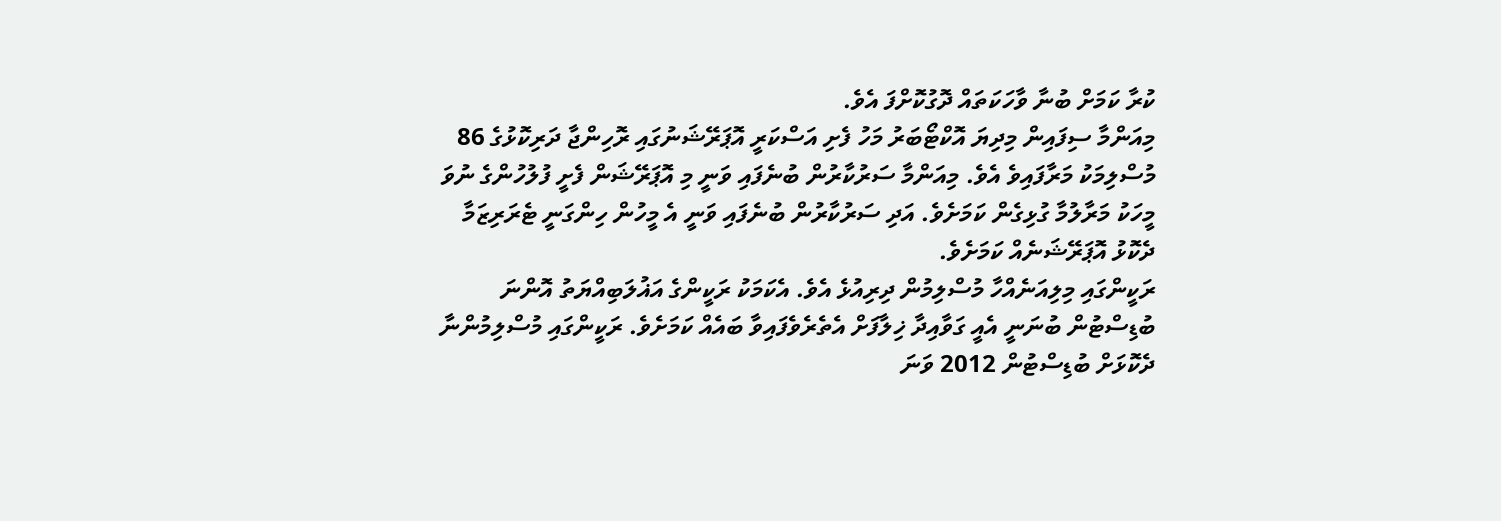ކުރާ ކަމަށް ބުނާ ވާހަކަތައް ދޮގުކޮށްފަ އެވެ.
މިއަންމާ ސިފައިން މިދިޔަ އޮކްޓޯބަރު މަހު ފެށި އަސްކަރީ އޮޕަރޭޝަނުގައި ރޮހިންޖާ ދަރިކޮޅުގެ 86 މުސްލިމަކު މަރާފައިވެ އެވެ. މިއަންމާ ސަރުކާރުން ބުނެފައި ވަނީ މި އޮޕަރޭޝަން ފެށީ ފުލުހުންގެ ނުވަ މީހަކު މަރާލުމާ ގުޅިގެން ކަމަށެވެ. އަދި ސަރުކާރުން ބުނެފައި ވަނީ އެ މީހުން ހިންގަނީ ޓެރަރިޒަމާ ދެކޮޅު އޮޕަރޭޝަނެއް ކަމަށެވެ.
ރަކީންގައި މިލިއަނެއްހާ މުސްލިމުން ދިރިއުޅެ އެވެ. އެކަމަކު ރަކީންގެ އަޣުލަބިއްޔަތު އޮންނަ ބުޑިސްޓުން ބުނަނީ އެއީ ގަވާއިދާ ޚިލާފަށް އެތެރެވެފައިވާ ބައެއް ކަމަށެވެ. ރަކީންގައި މުސްލިމުންނާ ދެކޮޅަށް ބުޑިސްޓުން 2012 ވަނަ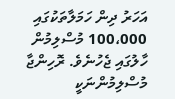އަހަރު ދިން ހަމަލާތަކުގައި 100،000 މުސްލިމުން ހާލުގައި ޖެހުނެވެ. ރޮހިންޖާ މުސްލިމުންނަކީ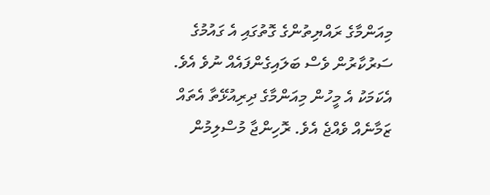މިއަންމާގެ ރައްޔިތުންގެ ގޮތުގައި އެ ގައުމުގެ ސަރުކާރުން ވެސް ބަލައިގެންފައެއް ނުވެ އެވެ. އެކަމަކު އެ މީހުން މިއަންމާގެ ދިރިއުޅޭތާ އެތައް ޒަމާނެއް ވެއްޖެ އެވެ. ރޮހިންޖާ މުސްލިމުން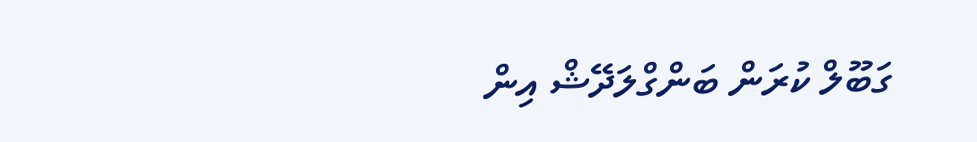ގަބޫލް ކުރަން ބަންގްލަދޭޝް އިން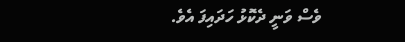ވެސް ވަނީ ދެކޮޅު ހަދައިފަ އެވެ.